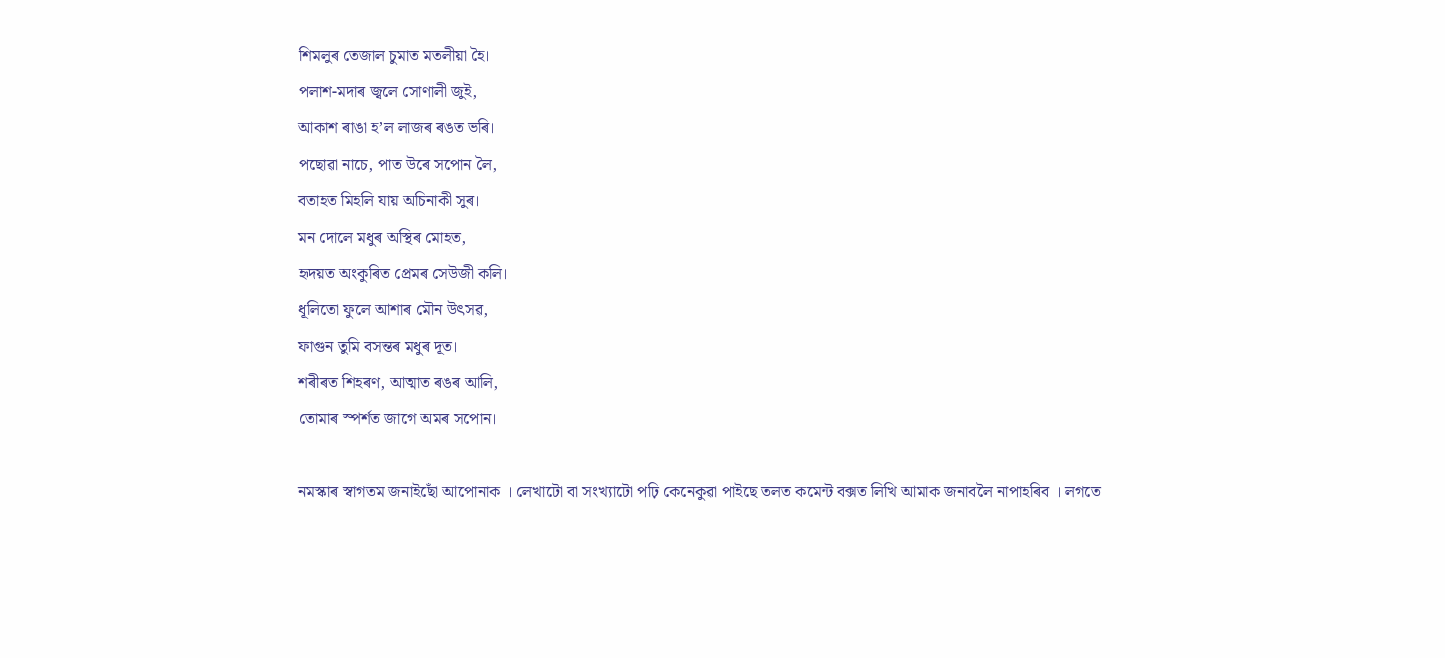শিমলুৰ তেজাল চুমাত মতলীয়া হৈ।
পলাশ-মদাৰ জ্বলে সোণালী জুই,
আকাশ ৰাঙা হ’ল লাজৰ ৰঙত ভৰি।
পছোৱা নাচে, পাত উৰে সপোন লৈ,
বতাহত মিহলি যায় অচিনাকী সুৰ।
মন দোলে মধুৰ অস্থিৰ মোহত,
হৃদয়ত অংকুৰিত প্ৰেমৰ সেউজী কলি।
ধূলিতো ফুলে আশাৰ মৌন উৎসৱ,
ফাগুন তুমি বসন্তৰ মধুৰ দূত।
শৰীৰত শিহৰণ, আত্মাত ৰঙৰ আলি,
তোমাৰ স্পৰ্শত জাগে অমৰ সপোন।

নমস্কাৰ স্বাগতম জনাইছোঁ আপোনাক । লেখাটো বা সংখ্যাটো পঢ়ি কেনেকুৱা পাইছে তলত কমেন্ট বক্সত লিখি আমাক জনাবলৈ নাপাহৰিব । লগতে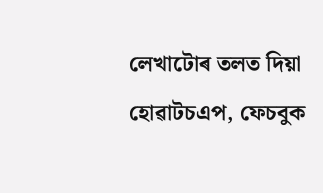লেখাটোৰ তলত দিয়া হোৱাটচএপ, ফেচবুক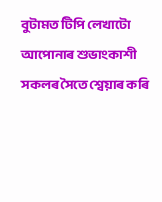বুটামত টিপি লেখাটো আপোনাৰ শুভাংকাশী সকলৰ সৈতে শ্বেয়াৰ কৰি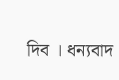দিব । ধন্যবাদ